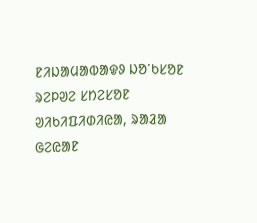ᱱᱤᱡᱟᱢᱟᱵᱟᱫᱽ ᱡᱚᱸᱠᱥᱚᱱ ᱨᱮᱞᱣᱮ ᱥᱴᱮᱥᱚᱱ
ᱣᱤᱠᱤᱯᱤᱰᱤᱭᱟ, ᱨᱟᱲᱟ ᱜᱮᱭᱟᱱ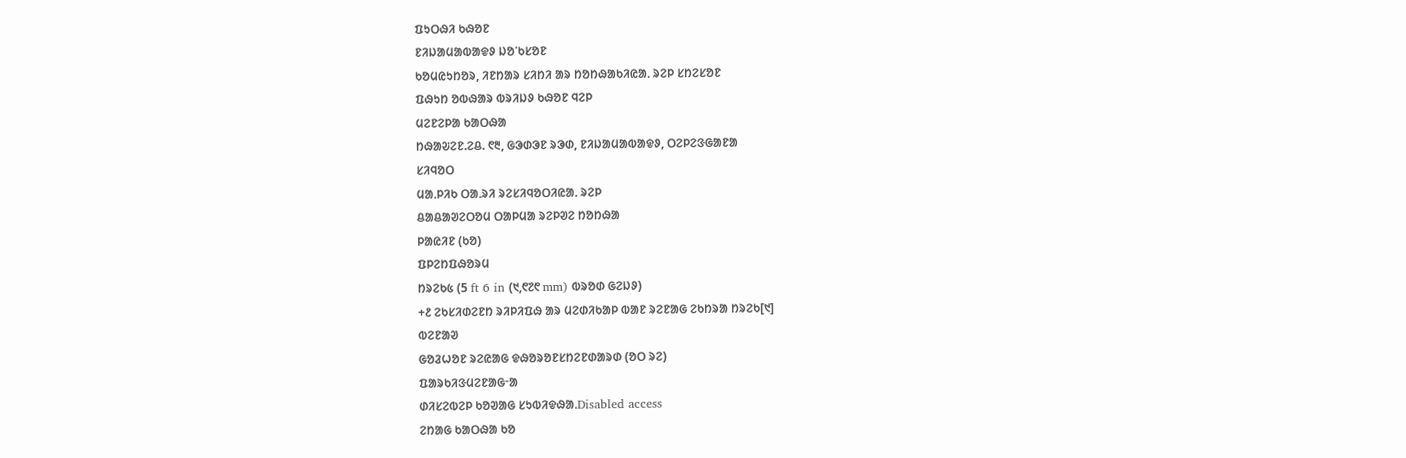ᱯᱩᱛᱷᱤ ᱠᱷᱚᱱ
ᱱᱤᱡᱟᱢᱟᱵᱟᱫᱽ ᱡᱚᱸᱠᱥᱚᱱ
ᱠᱚᱢᱭᱩᱴᱚᱨ, ᱤᱱᱴᱟᱨ ᱥᱤᱴᱤ ᱟᱨ ᱴᱚᱴᱷᱟᱠᱤᱭᱟᱹ ᱨᱮᱞ ᱥᱴᱮᱥᱚᱱ
ᱯᱷᱩᱴ ᱚᱵᱷᱟᱨ ᱵᱨᱤᱡᱽ ᱠᱷᱚᱱ ᱧᱮᱞ
ᱢᱮᱱᱮᱞᱟ ᱠᱟᱛᱷᱟ
ᱴᱷᱟᱶᱮᱱ.ᱮᱪ. ᱖᱓, ᱜᱳᱰᱳᱱ ᱨᱳᱰ, ᱱᱤᱡᱟᱢᱟᱵᱟᱫᱽ, ᱛᱮᱞᱮᱝᱜᱟᱱᱟ
ᱥᱤᱧᱚᱛ
ᱢᱟᱹᱞᱤᱠ ᱛᱟᱹᱨᱤ ᱨᱮᱥᱤᱧᱚᱛᱤᱭᱟᱹ ᱨᱮᱞ
ᱪᱟᱪᱟᱣᱮᱛᱚᱢ ᱛᱟᱞᱢᱟ ᱨᱮᱞᱣᱮ ᱴᱚᱴᱷᱟ
ᱞᱟᱭᱤᱱ (ᱠᱚ)
ᱯᱞᱮᱴᱯᱷᱚᱨᱢ
ᱴᱨᱮᱠ᱕ (5 ft 6 in (᱑,᱖᱗᱖ mm) ᱵᱨᱚᱰ ᱜᱮᱡᱽ)
+᱒ ᱮᱠᱥᱤᱰᱮᱱᱴ ᱨᱤᱞᱤᱯᱷ ᱟᱨ ᱢᱮᱰᱤᱠᱟᱞ ᱵᱟᱱ ᱨᱮᱱᱟᱜ ᱮᱠᱴᱨᱟ ᱴᱨᱮᱠ[᱑]
ᱵᱮᱱᱟᱣ
ᱜᱚᱲᱦᱚᱱ ᱨᱮᱭᱟᱜ ᱫᱷᱚᱨᱚᱱᱥᱴᱮᱱᱰᱟᱨᱰ (ᱚᱛ ᱨᱮ)
ᱯᱟᱨᱠᱤᱝᱢᱮᱱᱟᱜᱼᱟ
ᱰᱤᱥᱮᱵᱮᱞ ᱠᱚᱣᱟᱜ ᱥᱩᱵᱤᱫᱷᱟᱹDisabled access
ᱮᱴᱟᱜ ᱠᱟᱛᱷᱟ ᱠᱚ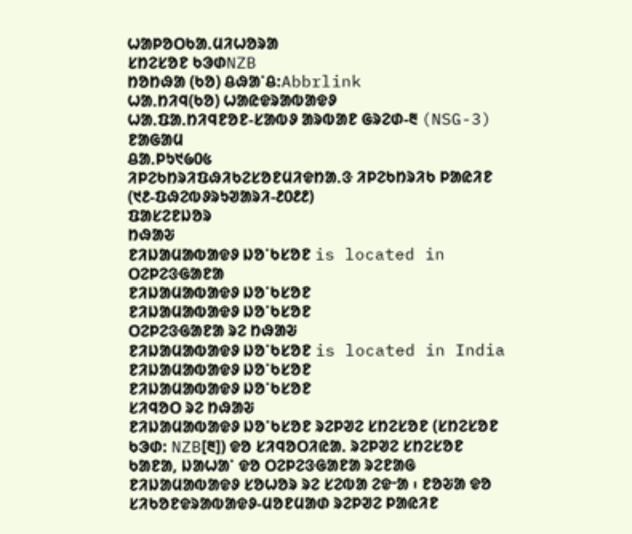ᱦᱟᱞᱚᱛᱠᱟᱹᱢᱤᱦᱚᱨᱟ
ᱥᱴᱮᱥᱚᱱ ᱠᱳᱰNZB
ᱴᱚᱴᱷᱟ (ᱠᱚ) ᱪᱷᱟᱸᱪ:Abbrlink
ᱦᱟᱹᱴᱤᱧ(ᱠᱚ) ᱦᱟᱭᱫᱨᱟᱵᱟᱫᱽ
ᱦᱟᱹᱯᱟᱹᱴᱤᱧᱱᱚᱱ-ᱥᱟᱵᱽ ᱟᱨᱵᱟᱱ ᱜᱨᱮᱰ-᱓ (NSG-3)
ᱱᱟᱜᱟᱢ
ᱪᱟᱹᱞᱩ᱑᱙᱐᱕
ᱤᱞᱮᱠᱴᱨᱤᱯᱷᱤᱠᱮᱥᱚᱱᱢᱤᱫᱴᱟᱹᱝ ᱤᱞᱮᱠᱴᱨᱤᱠ ᱞᱟᱭᱤᱱ (᱑᱒-ᱯᱷᱮᱵᱽᱨᱩᱣᱟᱨᱤ-᱒᱐᱒᱒)
ᱯᱟᱥᱮᱱᱡᱚᱨ
ᱴᱷᱟᱶ
ᱱᱤᱡᱟᱢᱟᱵᱟᱫᱽ ᱡᱚᱸᱠᱥᱚᱱ is located in ᱛᱮᱞᱮᱝᱜᱟᱱᱟ
ᱱᱤᱡᱟᱢᱟᱵᱟᱫᱽ ᱡᱚᱸᱠᱥᱚᱱ
ᱱᱤᱡᱟᱢᱟᱵᱟᱫᱽ ᱡᱚᱸᱠᱥᱚᱱ
ᱛᱮᱞᱮᱝᱜᱟᱱᱟ ᱨᱮ ᱴᱷᱟᱶ
ᱱᱤᱡᱟᱢᱟᱵᱟᱫᱽ ᱡᱚᱸᱠᱥᱚᱱ is located in India
ᱱᱤᱡᱟᱢᱟᱵᱟᱫᱽ ᱡᱚᱸᱠᱥᱚᱱ
ᱱᱤᱡᱟᱢᱟᱵᱟᱫᱽ ᱡᱚᱸᱠᱥᱚᱱ
ᱥᱤᱧᱚᱛ ᱨᱮ ᱴᱷᱟᱶ
ᱱᱤᱡᱟᱢᱟᱵᱟᱫᱽ ᱡᱚᱸᱠᱥᱚᱱ ᱨᱮᱞᱣᱮ ᱥᱴᱮᱥᱚᱱ (ᱥᱴᱮᱥᱚᱱ ᱠᱳᱰ: NZB[᱓]) ᱫᱚ ᱥᱤᱧᱚᱛᱤᱭᱟᱹ ᱨᱮᱞᱣᱮ ᱥᱴᱮᱥᱚᱱ ᱠᱟᱱᱟ, ᱡᱟᱦᱟᱸ ᱫᱚ ᱛᱮᱞᱮᱝᱜᱟᱱᱟ ᱨᱮᱱᱟᱜ ᱱᱤᱡᱟᱢᱟᱵᱟᱫᱽ ᱥᱚᱦᱚᱨ ᱨᱮ ᱥᱮᱵᱟ ᱮᱫᱼᱟ ᱾ ᱱᱚᱶᱟ ᱫᱚ ᱥᱤᱠᱚᱱᱫᱨᱟᱵᱟᱫᱽ-ᱢᱚᱱᱢᱟᱰ ᱨᱮᱞᱣᱮ ᱞᱟᱭᱤᱱ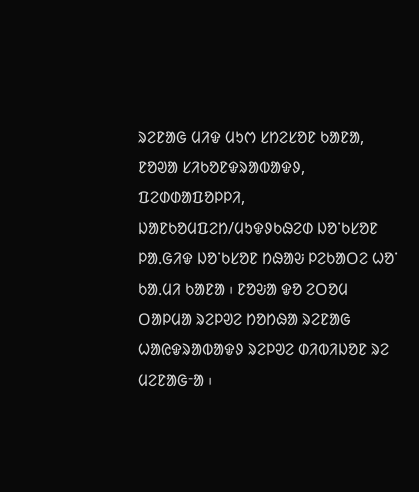ᱨᱮᱱᱟᱜ ᱢᱤᱫ ᱢᱩᱬ ᱥᱴᱮᱥᱚᱱ ᱠᱟᱱᱟ, ᱱᱚᱣᱟ ᱥᱤᱠᱚᱱᱫᱨᱟᱵᱟᱫᱽ, ᱯᱮᱰᱰᱟᱯᱚᱞᱞᱤ, ᱡᱟᱱᱠᱚᱢᱯᱮᱴ/ᱢᱩᱫᱽᱠᱷᱮᱰ ᱡᱚᱸᱠᱥᱚᱱ ᱞᱟᱹᱜᱤᱫ ᱡᱚᱸᱠᱥᱚᱱ ᱴᱷᱟᱶ ᱞᱮᱠᱟᱛᱮ ᱦᱚᱸ ᱠᱟᱹᱢᱤ ᱠᱟᱱᱟ ᱾ ᱱᱚᱶᱟ ᱫᱚ ᱮᱛᱚᱢ ᱛᱟᱞᱢᱟ ᱨᱮᱞᱣᱮ ᱴᱚᱴᱷᱟ ᱨᱮᱱᱟᱜ ᱦᱟᱭᱫᱨᱟᱵᱟᱫᱽ ᱨᱮᱞᱣᱮ ᱰᱤᱵᱤᱡᱚᱱ ᱨᱮ ᱢᱮᱱᱟᱜᱼᱟ ᱾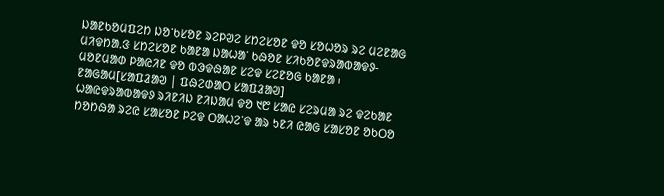ᱡᱟᱱᱠᱚᱢᱯᱮᱴ ᱡᱚᱸᱠᱥᱚᱱ ᱨᱮᱞᱣᱮ ᱥᱴᱮᱥᱚᱱ ᱫᱚ ᱥᱚᱦᱚᱨ ᱨᱮ ᱢᱮᱱᱟᱜ ᱢᱤᱫᱴᱟᱹᱝ ᱥᱴᱮᱥᱚᱱ ᱠᱟᱱᱟ ᱡᱟᱦᱟᱸ ᱠᱷᱚᱱ ᱥᱤᱠᱚᱱᱫᱨᱟᱵᱟᱫᱽ-ᱢᱚᱱᱢᱟᱰ ᱞᱟᱭᱤᱱ ᱫᱚ ᱵᱳᱫᱷᱟᱱ ᱥᱮᱫ ᱥᱮᱱᱚᱜ ᱠᱟᱱᱟ ᱾
ᱱᱟᱜᱟᱢ[ᱥᱟᱯᱲᱟᱣ | ᱯᱷᱮᱰᱟᱛ ᱥᱟᱯᱲᱟᱣ]
ᱦᱟᱭᱫᱨᱟᱵᱟᱫᱽ ᱨᱤᱱᱤᱡ ᱱᱤᱡᱟᱢ ᱫᱚ ᱑᱘ ᱥᱟᱭ ᱥᱮᱨᱢᱟ ᱨᱮ ᱫᱮᱠᱟᱱ ᱴᱚᱴᱷᱟ ᱨᱮᱭ ᱥᱟᱥᱚᱱ ᱞᱮᱫ ᱛᱟᱦᱮᱸᱫ ᱟᱨ ᱩᱱᱤ ᱭᱟᱜ ᱥᱟᱥᱚᱱ ᱚᱠᱛᱚ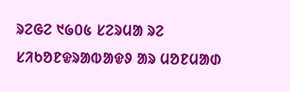ᱨᱮᱜᱮ ᱑᱙᱐᱕ ᱥᱮᱨᱢᱟ ᱨᱮ ᱥᱤᱠᱚᱱᱫᱨᱟᱵᱟᱫᱽ ᱟᱨ ᱢᱚᱱᱢᱟᱰ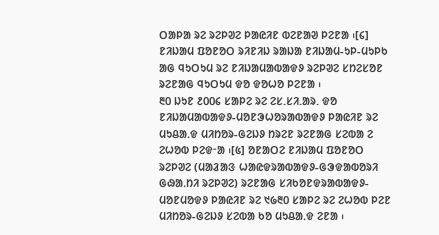ᱛᱟᱞᱟ ᱨᱮ ᱨᱮᱞᱣᱮ ᱞᱟᱭᱤᱱ ᱵᱮᱱᱟᱣ ᱞᱮᱱᱟ ᱾[᱔] ᱱᱤᱡᱟᱢ ᱯᱚᱱᱚᱛ ᱨᱤᱱᱤᱡ ᱨᱟᱡᱟ ᱱᱤᱡᱟᱢ-ᱩᱞ-ᱢᱩᱞᱠ ᱟᱜ ᱧᱩᱛᱩᱢ ᱨᱮ ᱱᱤᱡᱟᱢᱟᱵᱟᱫᱽ ᱨᱮᱞᱣᱮ ᱥᱴᱮᱥᱚᱱ ᱨᱮᱱᱟᱜ ᱧᱩᱛᱩᱢ ᱫᱚ ᱫᱚᱦᱚ ᱞᱮᱱᱟ ᱾
᱓᱐ ᱡᱩᱱ ᱒᱐᱐᱔ ᱥᱟᱞᱮ ᱨᱮ ᱮᱥ.ᱥᱤ.ᱟᱨ. ᱫᱚ ᱱᱤᱡᱟᱢᱟᱵᱟᱫᱽ-ᱢᱚᱱᱳᱦᱚᱨᱟᱵᱟᱫᱽ ᱞᱟᱭᱤᱱ ᱨᱮ ᱢᱩᱪᱟᱹᱫ ᱢᱤᱴᱚᱨ-ᱜᱮᱡᱽ ᱴᱨᱮᱱ ᱨᱮᱱᱟᱜ ᱥᱮᱵᱟ ᱮ ᱮᱦᱚᱵ ᱞᱮᱫᱼᱟ ᱾[᱕] ᱚᱱᱟᱛᱮ ᱱᱤᱡᱟᱢ ᱯᱚᱱᱚᱛ ᱨᱮᱞᱣᱮ (ᱢᱟᱲᱟᱝ ᱦᱟᱭᱫᱨᱟᱵᱟᱫᱽ-ᱜᱳᱫᱟᱵᱚᱨᱤ ᱜᱷᱟᱹᱴᱤ ᱨᱮᱞᱣᱮ) ᱨᱮᱱᱟᱜ ᱥᱤᱠᱚᱱᱫᱨᱟᱵᱟᱫᱽ-ᱢᱚᱱᱢᱚᱫᱽ ᱞᱟᱭᱤᱱ ᱨᱮ ᱑᱙᱓᱐ ᱥᱟᱞᱮ ᱨᱮ ᱮᱦᱚᱵ ᱞᱮᱱ ᱢᱤᱴᱚᱨ-ᱜᱮᱡᱽ ᱥᱮᱵᱟ ᱠᱚ ᱢᱩᱪᱟᱹᱫ ᱮᱱᱟ ᱾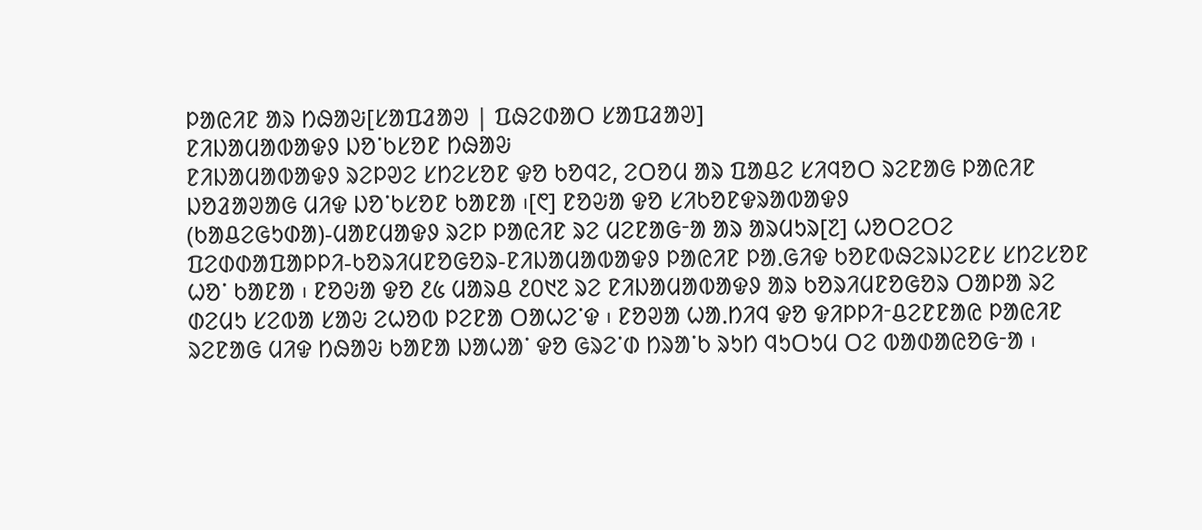ᱞᱟᱭᱤᱱ ᱟᱨ ᱴᱷᱟᱶ[ᱥᱟᱯᱲᱟᱣ | ᱯᱷᱮᱰᱟᱛ ᱥᱟᱯᱲᱟᱣ]
ᱱᱤᱡᱟᱢᱟᱵᱟᱫᱽ ᱡᱚᱸᱠᱥᱚᱱ ᱴᱷᱟᱶ
ᱱᱤᱡᱟᱢᱟᱵᱟᱫᱽ ᱨᱮᱞᱣᱮ ᱥᱴᱮᱥᱚᱱ ᱫᱚ ᱠᱚᱧᱮ, ᱮᱛᱚᱢ ᱟᱨ ᱯᱟᱪᱮ ᱥᱤᱧᱚᱛ ᱨᱮᱱᱟᱜ ᱞᱟᱭᱤᱱ ᱡᱚᱲᱟᱣᱟᱜ ᱢᱤᱫ ᱡᱚᱸᱠᱥᱚᱱ ᱠᱟᱱᱟ ᱾[᱖] ᱱᱚᱶᱟ ᱫᱚ ᱥᱤᱠᱚᱱᱫᱨᱟᱵᱟᱫᱽ (ᱠᱟᱪᱮᱜᱩᱰᱟ)-ᱢᱟᱱᱢᱟᱫᱽ ᱨᱮᱞ ᱞᱟᱭᱤᱱ ᱨᱮ ᱢᱮᱱᱟᱜᱼᱟ ᱟᱨ ᱟᱨᱢᱩᱨ[᱗] ᱦᱚᱛᱮᱛᱮ ᱯᱮᱰᱰᱟᱯᱟᱞᱞᱤ-ᱠᱚᱨᱤᱢᱱᱚᱜᱚᱨ-ᱱᱤᱡᱟᱢᱟᱵᱟᱫᱽ ᱞᱟᱭᱤᱱ ᱞᱟᱹᱜᱤᱫ ᱠᱚᱱᱵᱷᱮᱨᱡᱮᱱᱥ ᱥᱴᱮᱥᱚᱱ ᱦᱚᱸ ᱠᱟᱱᱟ ᱾ ᱱᱚᱶᱟ ᱫᱚ ᱒᱕ ᱢᱟᱨᱪ ᱒᱐᱑᱗ ᱨᱮ ᱱᱤᱡᱟᱢᱟᱵᱟᱫᱽ ᱟᱨ ᱠᱚᱨᱤᱢᱱᱚᱜᱚᱨ ᱛᱟᱞᱟ ᱨᱮ ᱰᱮᱢᱩ ᱥᱮᱵᱟ ᱥᱟᱶ ᱮᱦᱚᱵ ᱞᱮᱱᱟ ᱛᱟᱦᱮᱸᱫ ᱾ ᱱᱚᱣᱟ ᱦᱟᱹᱴᱤᱧ ᱫᱚ ᱫᱤᱞᱞᱤᱼᱪᱮᱱᱱᱟᱭ ᱞᱟᱭᱤᱱ ᱨᱮᱱᱟᱜ ᱢᱤᱫ ᱴᱷᱟᱶ ᱠᱟᱱᱟ ᱡᱟᱦᱟᱸ ᱫᱚ ᱜᱨᱮᱸᱰ ᱴᱨᱟᱸᱠ ᱨᱩᱴ ᱧᱩᱛᱩᱢ ᱛᱮ ᱵᱟᱰᱟᱭᱚᱜᱼᱟ ᱾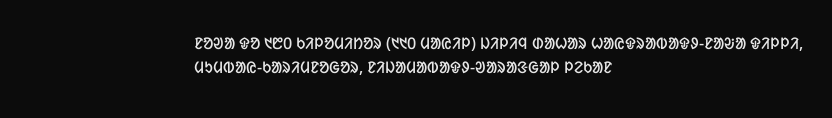ᱱᱚᱣᱟ ᱫᱚ ᱑᱘᱐ ᱠᱤᱞᱚᱢᱤᱴᱚᱨ (᱑᱑᱐ ᱢᱟᱭᱤᱞ) ᱡᱤᱞᱤᱧ ᱰᱟᱦᱟᱨ ᱦᱟᱭᱫᱨᱟᱵᱟᱫᱽ-ᱱᱟᱶᱟ ᱫᱤᱞᱞᱤ, ᱢᱩᱢᱵᱟᱭ-ᱠᱟᱨᱤᱢᱱᱚᱜᱚᱨ, ᱱᱤᱡᱟᱢᱟᱵᱟᱫᱽ-ᱣᱟᱨᱟᱝᱜᱟᱞ ᱞᱮᱠᱟᱱ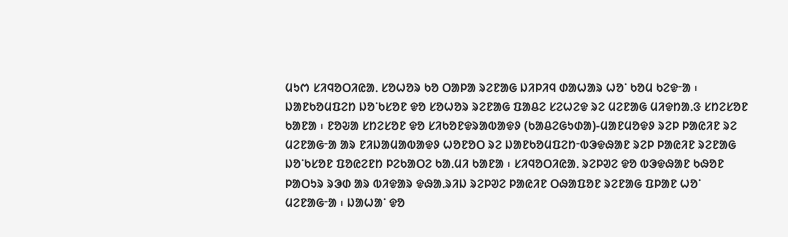ᱢᱩᱬ ᱥᱤᱧᱚᱛᱤᱭᱟᱹ ᱥᱚᱦᱚᱨ ᱠᱚ ᱛᱟᱞᱟ ᱨᱮᱱᱟᱜ ᱡᱤᱞᱤᱧ ᱰᱟᱦᱟᱨ ᱦᱚᱸ ᱠᱚᱢ ᱠᱮᱫᱼᱟ ᱾
ᱡᱟᱱᱠᱚᱢᱯᱮᱴ ᱡᱚᱸᱠᱥᱚᱱ ᱫᱚ ᱥᱚᱦᱚᱨ ᱨᱮᱱᱟᱜ ᱯᱟᱪᱮ ᱥᱮᱦᱮᱫ ᱨᱮ ᱢᱮᱱᱟᱜ ᱢᱤᱫᱴᱟᱹᱝ ᱥᱴᱮᱥᱚᱱ ᱠᱟᱱᱟ ᱾ ᱱᱚᱶᱟ ᱥᱴᱮᱥᱚᱱ ᱫᱚ ᱥᱤᱠᱚᱱᱫᱨᱟᱵᱟᱫᱽ (ᱠᱟᱪᱮᱜᱩᱰᱟ)-ᱢᱟᱱᱢᱚᱫᱽ ᱨᱮᱞ ᱞᱟᱭᱤᱱ ᱨᱮ ᱢᱮᱱᱟᱜᱼᱟ ᱟᱨ ᱱᱤᱡᱟᱢᱟᱵᱟᱫᱽ ᱦᱚᱱᱚᱛ ᱨᱮ ᱡᱟᱱᱠᱚᱢᱯᱮᱴᱼᱵᱳᱫᱷᱟᱱ ᱨᱮᱞ ᱞᱟᱭᱤᱱ ᱨᱮᱱᱟᱜ ᱡᱚᱸᱠᱥᱚᱱ ᱯᱚᱭᱮᱱᱴ ᱞᱮᱠᱟᱛᱮ ᱠᱟᱹᱢᱤ ᱠᱟᱱᱟ ᱾ ᱥᱤᱧᱚᱛᱤᱭᱟᱹ ᱨᱮᱞᱣᱮ ᱫᱚ ᱵᱳᱫᱷᱟᱱ ᱠᱷᱚᱱ ᱞᱟᱛᱩᱨ ᱨᱳᱰ ᱟᱨ ᱵᱤᱫᱟᱨ ᱫᱷᱟᱹᱨᱤᱡ ᱨᱮᱞᱣᱮ ᱞᱟᱭᱤᱱ ᱛᱷᱟᱯᱚᱱ ᱨᱮᱱᱟᱜ ᱯᱞᱟᱱ ᱦᱚᱸ ᱢᱮᱱᱟᱜᱼᱟ ᱾ ᱡᱟᱦᱟᱸ ᱫᱚ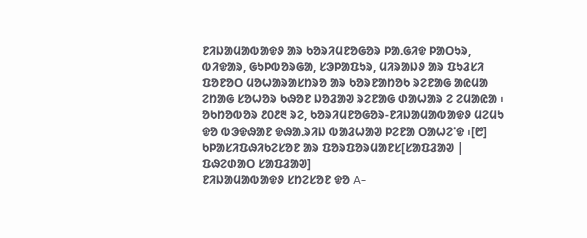ᱱᱤᱡᱟᱢᱟᱵᱟᱫᱽ ᱟᱨ ᱠᱚᱨᱤᱢᱱᱚᱜᱚᱨ ᱞᱟᱹᱜᱤᱫ ᱞᱟᱛᱩᱨ, ᱵᱤᱫᱟᱨ, ᱜᱩᱞᱵᱚᱨᱜᱟ, ᱥᱳᱞᱟᱯᱩᱨ, ᱢᱤᱨᱟᱡᱽ ᱟᱨ ᱯᱩᱲᱥᱤ ᱯᱚᱱᱚᱛ ᱢᱚᱦᱟᱨᱟᱥᱴᱨᱚ ᱟᱨ ᱠᱚᱨᱱᱟᱴᱚᱠ ᱨᱮᱱᱟᱜ ᱟᱭᱢᱟ ᱮᱴᱟᱜ ᱥᱚᱦᱚᱨ ᱠᱷᱚᱱ ᱡᱚᱲᱟᱣ ᱨᱮᱱᱟᱜ ᱰᱟᱦᱟᱨ ᱮ ᱮᱢᱟᱭᱟ ᱾
ᱚᱠᱴᱚᱵᱚᱨ ᱒᱐᱒᱓ ᱨᱮ, ᱠᱚᱨᱤᱢᱱᱚᱜᱚᱨ-ᱱᱤᱡᱟᱢᱟᱵᱟᱫᱽ ᱢᱮᱢᱩ ᱫᱚ ᱵᱳᱫᱷᱟᱱ ᱫᱷᱟᱹᱨᱤᱡ ᱵᱟᱲᱦᱟᱣ ᱞᱮᱱᱟ ᱛᱟᱦᱮᱸᱫ ᱾[᱘]
ᱠᱞᱟᱥᱤᱯᱷᱤᱠᱮᱥᱚᱱ ᱟᱨ ᱯᱚᱨᱯᱚᱨᱢᱟᱱᱥ[ᱥᱟᱯᱲᱟᱣ | ᱯᱷᱮᱰᱟᱛ ᱥᱟᱯᱲᱟᱣ]
ᱱᱤᱡᱟᱢᱟᱵᱟᱫᱽ ᱥᱴᱮᱥᱚᱱ ᱫᱚ A-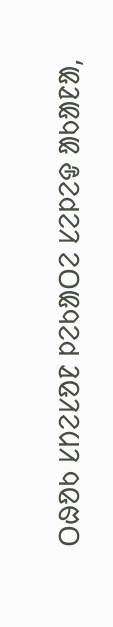ᱛᱷᱚᱠ ᱥᱴᱮᱥᱚᱱ ᱞᱮᱠᱟᱛᱮ ᱥᱮᱞᱮᱫ ᱟᱠᱟᱱᱟ,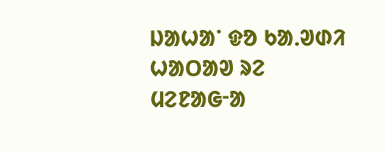ᱡᱟᱦᱟᱸ ᱫᱚ ᱠᱟᱹᱣᱰᱤ ᱦᱟᱛᱟᱣ ᱨᱮ ᱢᱮᱱᱟᱜᱼᱟ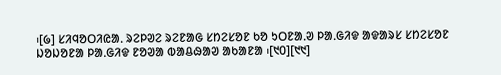᱾[᱙] ᱥᱤᱧᱚᱛᱤᱭᱟᱹ ᱨᱮᱞᱣᱮ ᱨᱮᱱᱟᱜ ᱥᱴᱮᱥᱚᱱ ᱠᱚ ᱩᱛᱱᱟᱹᱣ ᱞᱟᱹᱜᱤᱫ ᱟᱫᱟᱨᱥ ᱥᱴᱮᱥᱚᱱ ᱡᱚᱡᱚᱱᱟ ᱞᱟᱹᱜᱤᱫ ᱱᱚᱣᱟ ᱵᱟᱪᱷᱟᱣ ᱟᱠᱟᱱᱟ ᱾[᱑᱐][᱑᱑]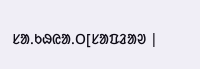ᱥᱟᱹᱠᱷᱭᱟᱹᱛ[ᱥᱟᱯᱲᱟᱣ |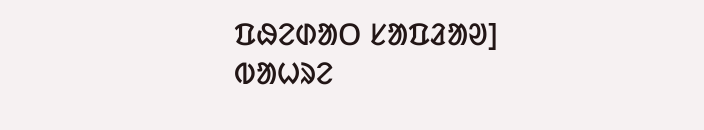ᱯᱷᱮᱰᱟᱛ ᱥᱟᱯᱲᱟᱣ]
ᱵᱟᱦᱨᱮ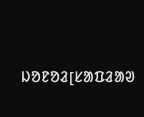ᱡᱚᱱᱚᱲ[ᱥᱟᱯᱲᱟᱣ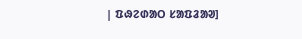| ᱯᱷᱮᱰᱟᱛ ᱥᱟᱯᱲᱟᱣ]